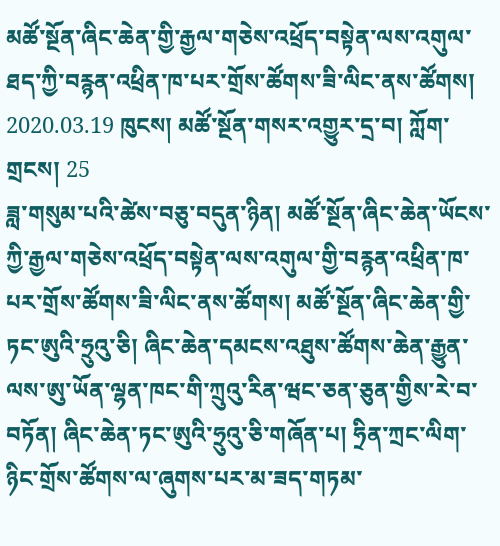མཚོ་སྔོན་ཞིང་ཆེན་གྱི་རྒྱལ་གཅེས་འཕྲོད་བསྟེན་ལས་འགུལ་ཐད་ཀྱི་བརྙན་འཕྲིན་ཁ་པར་གྲོས་ཚོགས་ཟི་ལིང་ནས་ཚོགས།
2020.03.19 ཁུངས། མཚོ་སྔོན་གསར་འགྱུར་དྲ་བ། ཀློག་གྲངས། 25
ཟླ་གསུམ་པའི་ཚེས་བཅུ་བདུན་ཉིན། མཚོ་སྔོན་ཞིང་ཆེན་ཡོངས་ཀྱི་རྒྱལ་གཅེས་འཕྲོད་བསྟེན་ལས་འགུལ་གྱི་བརྙན་འཕྲིན་ཁ་པར་གྲོས་ཚོགས་ཟི་ལིང་ནས་ཚོགས། མཚོ་སྔོན་ཞིང་ཆེན་གྱི་ཏང་ཨུའི་ཧྲུའུ་ཅི། ཞིང་ཆེན་དམངས་འཐུས་ཚོགས་ཆེན་རྒྱུན་ལས་ཨུ་ཡོན་ལྷན་ཁང་གི་ཀྲུའུ་རིན་ཝང་ཅན་ཅུན་གྱིས་རེ་བ་བཏོན། ཞིང་ཆེན་ཏང་ཨུའི་ཧྲུའུ་ཅི་གཞོན་པ། ཧྲིན་ཀྲང་ལིག་ཉིང་གྲོས་ཚོགས་ལ་ཞུགས་པར་མ་ཟད་གཏམ་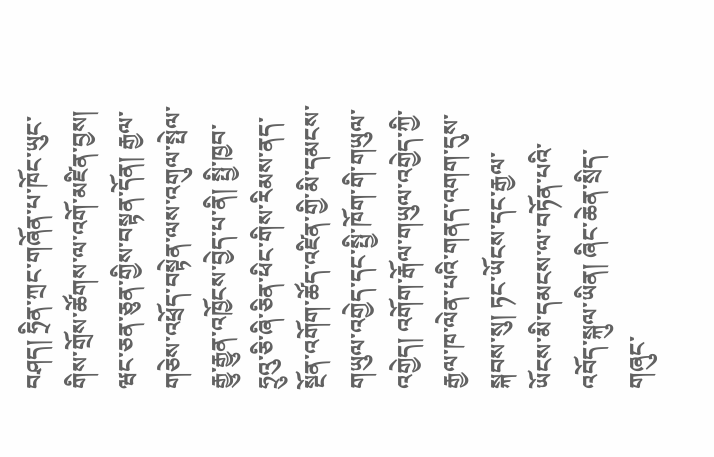བཤད། ཧྲིན་ཀྲང་གཞོན་པ་ཁོང་ཡུང་གིས་གྲོས་ཚོགས་ལ་འགོ་མཛིན་བྱས།
ཝང་ཅན་ཅུན་གྱིས་བསྟན་དོན། རྒྱལ་གཅེས་འཕྲོད་བསྟེན་ལས་འགུལ་སྤེལ་རྒྱུ་རྒྱུན་འཁྱོངས་བྱེད་པ་ནི། སྤྱི་ཁྱབ་ཧྲུའུ་ཅི་ཞི་ཅིན་ཕིང་གིས་རིམས་ནད་སྔོན་འགོག་ཚོད་འཛིན་གྱི་མི་དམངས་གཡུལ་འགྱེད་དང་སྤྱི་ཁོག་གི་གཡུལ་འགྱེད། འགོག་རྒོལ་གཡུལ་འགྱེད་ཀྱི་རྒྱལ་ཁ་ལེན་པའི་གནད་འགག་དུས་སྐབས་སུ། ཏང་ཡོངས་དང་རྒྱལ་ཡོངས་མི་དམངས་ལ་བཏོན་པའི་འབོད་སྐུལ་ཡིན། ཞིང་ཆེན་སྲིད་གཞུང་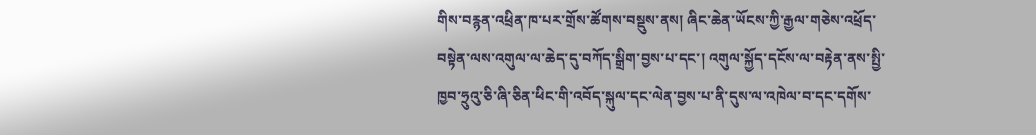གིས་བརྙན་འཕྲིན་ཁ་པར་གྲོས་ཚོགས་བསྡུས་ནས། ཞིང་ཆེན་ཡོངས་ཀྱི་རྒྱལ་གཅེས་འཕྲོད་བསྟེན་ལས་འགུལ་ལ་ཆེད་དུ་བཀོད་སྒྲིག་བྱས་པ་དང་། འགུལ་སྐྱོད་དངོས་ལ་བརྟེན་ནས་སྤྱི་ཁྱབ་ཧྲུའུ་ཅི་ཞི་ཅིན་ཕིང་གི་འབོད་སྐུལ་དང་ལེན་བྱས་པ་ནི་དུས་ལ་འཁེལ་བ་དང་དགོས་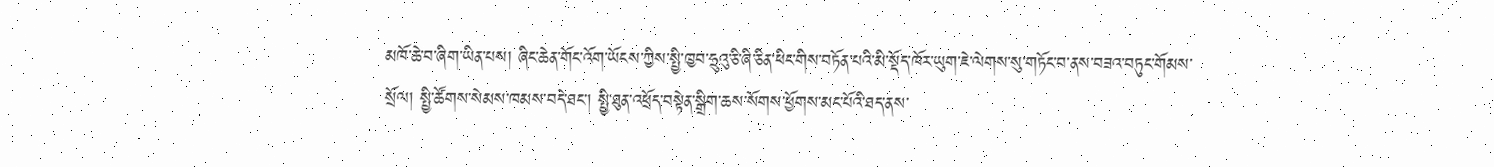མཁོ་ཆེ་བ་ཞིག་ཡིན་པས། ཞིང་ཆེན་གོང་འོག་ཡོངས་ཀྱིས་སྤྱི་ཁྱབ་ཧྲུའུ་ཅི་ཞི་ཅིན་ཕིང་གིས་བཏོན་པའི་མི་སྡོད་ཁོར་ཡུག་ཇེ་ལེགས་སུ་གཏོང་བ་ནས་བཟའ་བཏུང་གོམས་སྲོལ། སྤྱི་ཚོགས་སེམས་ཁམས་བདེ་ཐང་། སྤྱི་ཐུན་འཕྲོད་བསྟེན་སྒྲིག་ཆས་སོགས་ཕྱོགས་མང་པོའི་ཐད་ནས་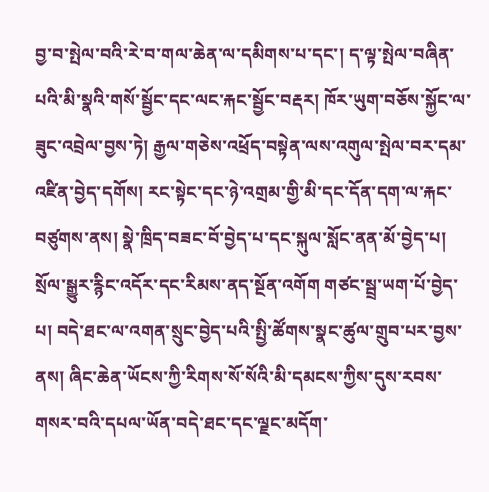བྱ་བ་སྤེལ་བའི་རེ་བ་གལ་ཆེན་ལ་དམིགས་པ་དང་། ད་ལྟ་སྤེལ་བཞིན་པའི་མི་སྣའི་གསོ་སྦྱོང་དང་ལང་རྐང་སྦྱོང་བརྡར། ཁོར་ཡུག་བཅོས་སྐྱོང་ལ་ཟུང་འབྲེལ་བྱས་ཏེ། རྒྱལ་གཅེས་འཕྲོད་བསྟེན་ལས་འགུལ་སྤེལ་བར་དམ་འཛིན་བྱེད་དགོས། རང་སྟེང་དང་ཉེ་འགྲམ་གྱི་མི་དང་དོན་དག་ལ་རྐང་བཙུགས་ནས། སྣེ་ཁྲིད་བཟང་བོ་བྱེད་པ་དང་སྐུལ་སློང་ནན་མོ་བྱེད་པ། སྲོལ་སྒྱུར་རྙིང་འདོར་དང་རིམས་ནད་སྔོན་འགོག གཙང་སྦྲ་ཡག་པོ་བྱེད་པ། བདེ་ཐང་ལ་འགན་སྲུང་བྱེད་པའི་སྤྱི་ཚོགས་སྣང་ཚུལ་གྲུབ་པར་བྱས་ནས། ཞིང་ཆེན་ཡོངས་ཀྱི་རིགས་སོ་སོའི་མི་དམངས་ཀྱིས་དུས་རབས་གསར་བའི་དཔལ་ཡོན་བདེ་ཐང་དང་ལྗང་མདོག་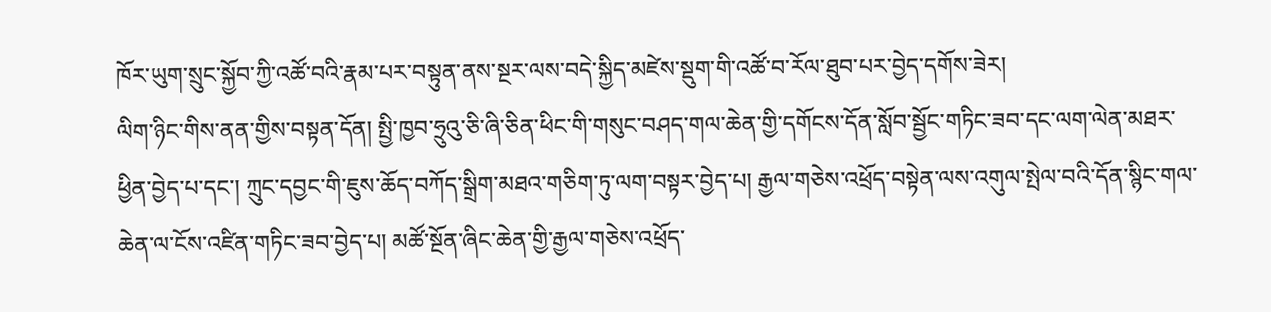ཁོར་ཡུག་སྲུང་སྐྱོབ་ཀྱི་འཚོ་བའི་རྣམ་པར་བསྟུན་ནས་སྔར་ལས་བདེ་སྐྱིད་མཛེས་སྡུག་གི་འཚོ་བ་རོལ་ཐུབ་པར་བྱེད་དགོས་ཟེར།
ལིག་ཉིང་གིས་ནན་གྱིས་བསྟན་དོན། སྤྱི་ཁྱབ་ཧྲུའུ་ཅི་ཞི་ཅིན་ཕིང་གི་གསུང་བཤད་གལ་ཆེན་གྱི་དགོངས་དོན་སློབ་སྦྱོང་གཏིང་ཟབ་དང་ལག་ལེན་མཐར་ཕྱིན་བྱེད་པ་དང་། ཀྲུང་དབྱང་གི་ཇུས་ཆོད་བཀོད་སྒྲིག་མཐའ་གཅིག་ཏུ་ལག་བསྟར་བྱེད་པ། རྒྱལ་གཅེས་འཕྲོད་བསྟེན་ལས་འགུལ་སྤེལ་བའི་དོན་སྙིང་གལ་ཆེན་ལ་ངོས་འཛིན་གཏིང་ཟབ་བྱེད་པ། མཚོ་སྔོན་ཞིང་ཆེན་གྱི་རྒྱལ་གཅེས་འཕྲོད་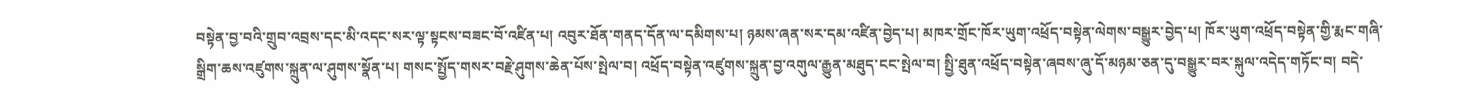བསྟེན་བྱ་བའི་གྲུབ་འབྲས་དང་མི་འདང་སར་ལྟ་སྟངས་བཟང་བོ་འཛིན་པ། འབུར་ཐོན་གནད་དོན་ལ་དམིགས་པ། ཉམས་ཞན་སར་དམ་འཛིན་བྱེད་པ། མཁར་གྲོང་ཁོར་ཡུག་འཕྲོད་བསྟེན་ལེགས་བསྒྱུར་བྱེད་པ། ཁོར་ཡུག་འཕྲོད་བསྟེན་གྱི་རྨང་གཞི་སྒྲིག་ཆས་འཛུགས་སྐྲུན་ལ་ཤུགས་སྣོན་པ། གསང་སྤྱོད་གསར་བརྗེ་ཤུགས་ཆེན་པོས་སྤེལ་བ། འཕྲོད་བསྟེན་འཛུགས་སྐྲུན་བྱ་འགུལ་རྒྱུན་མཐུད་ངང་སྤེལ་བ། སྤྱི་ཐུན་འཕྲོད་བསྟེན་ཞབས་ཞུ་དོ་མཉམ་ཅན་དུ་བསྒྱུར་བར་སྐུལ་འདེད་གཏོང་བ། བདེ་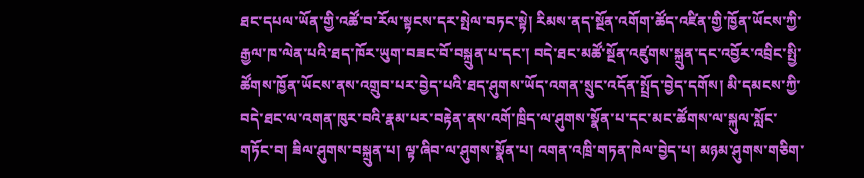ཐང་དཔལ་ཡོན་གྱི་འཚོ་བ་རོལ་སྟངས་དར་སྤེལ་བཏང་སྟེ། རིམས་ནད་སྔོན་འགོག་ཚོད་འཛིན་གྱི་ཁྱོན་ཡོངས་ཀྱི་རྒྱལ་ཁ་ལེན་པའི་ཐད་ཁོར་ཡུག་བཟང་བོ་བསྐྲུན་པ་དང་། བདེ་ཐང་མཚོ་སྔོན་འཛུགས་སྐྲུན་དང་འབྱོར་འབྲིང་སྤྱི་ཚོགས་ཁྱོན་ཡོངས་ནས་འགྲུབ་པར་བྱེད་པའི་ཐད་ཤུགས་ཡོད་འགན་སྲུང་འདོན་སྤྲོད་བྱེད་དགོས། མི་དམངས་ཀྱི་བདེ་ཐང་ལ་འགན་ཁུར་བའི་རྣམ་པར་བརྟེན་ནས་འགོ་ཁྲིད་ལ་ཤུགས་སྣོན་པ་དང་མང་ཚོགས་ལ་སྐུལ་སློང་གཏོང་བ། ཟིལ་ཤུགས་བསྐྲུན་པ། ལྟ་ཞིབ་ལ་ཤུགས་སྣོན་པ། འགན་འཁྲི་གཏན་ཁེལ་བྱེད་པ། མཉམ་ཤུགས་གཅིག་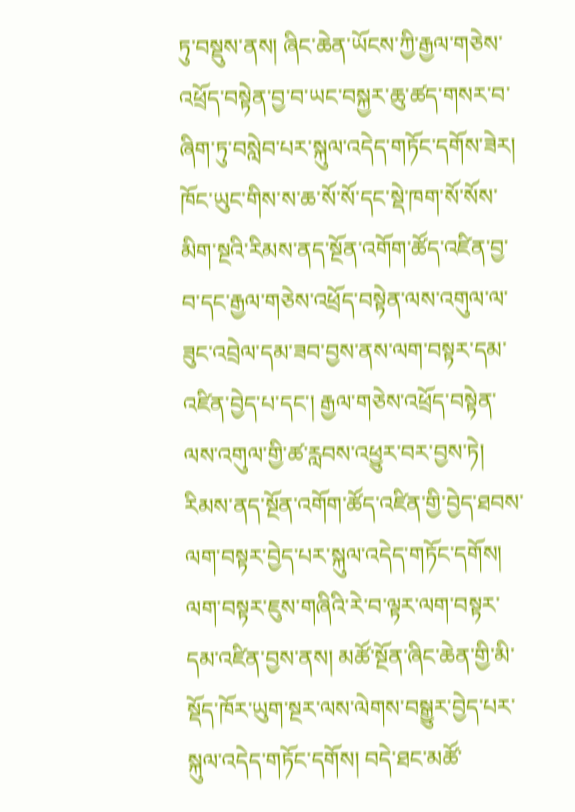ཏུ་བསྡུས་ནས། ཞིང་ཆེན་ཡོངས་ཀྱི་རྒྱལ་གཅེས་འཕྲོད་བསྟེན་བྱ་བ་ཡང་བསྐྱར་ཆུ་ཚད་གསར་བ་ཞིག་ཏུ་བསླེབ་པར་སྐུལ་འདེད་གཏོང་དགོས་ཟེར།
ཁོང་ཡུང་གིས་ས་ཆ་སོ་སོ་དང་སྡེ་ཁག་སོ་སོས་མིག་སྔའི་རིམས་ནད་སྔོན་འགོག་ཚོད་འཛིན་བྱ་བ་དང་རྒྱལ་གཅེས་འཕྲོད་བསྟེན་ལས་འགུལ་ལ་ཟུང་འབྲེལ་དམ་ཟབ་བྱས་ནས་ལག་བསྟར་དམ་འཛིན་བྱེད་པ་དང་། རྒྱལ་གཅེས་འཕྲོད་བསྟེན་ལས་འགུལ་གྱི་ཚ་རླབས་འཕྱུར་བར་བྱས་ཏེ། རིམས་ནད་སྔོན་འགོག་ཚོད་འཛིན་གྱི་བྱེད་ཐབས་ལག་བསྟར་བྱེད་པར་སྐུལ་འདེད་གཏོང་དགོས། ལག་བསྟར་ཇུས་གཞིའི་རེ་བ་ལྟར་ལག་བསྟར་དམ་འཛིན་བྱས་ནས། མཚོ་སྔོན་ཞིང་ཆེན་གྱི་མི་སྡོད་ཁོར་ཡུག་སྔར་ལས་ལེགས་བསྒྱུར་བྱེད་པར་སྐུལ་འདེད་གཏོང་དགོས། བདེ་ཐང་མཚོ་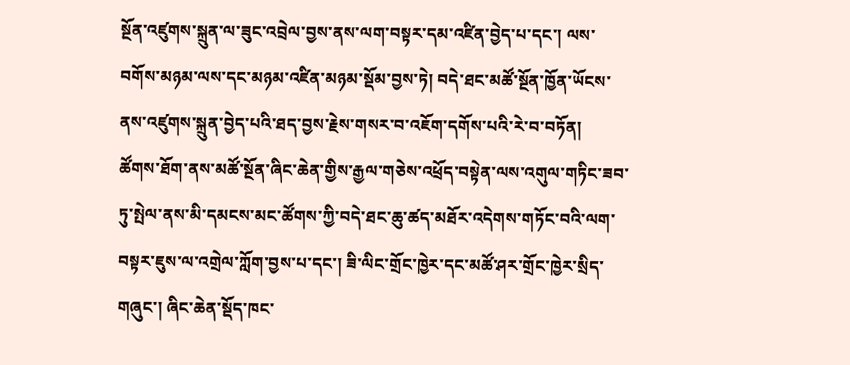སྔོན་འཛུགས་སྐྲུན་ལ་ཟུང་འབྲེལ་བྱས་ནས་ལག་བསྟར་དམ་འཛིན་བྱེད་པ་དང་། ལས་བགོས་མཉམ་ལས་དང་མཉམ་འཛིན་མཉམ་སྡོམ་བྱས་ཏེ། བདེ་ཐང་མཚོ་སྔོན་ཁྱོན་ཡོངས་ནས་འཛུགས་སྐྲུན་བྱེད་པའི་ཐད་བྱས་རྗེས་གསར་བ་འཇོག་དགོས་པའི་རེ་བ་བཏོན།
ཚོགས་ཐོག་ནས་མཚོ་སྔོན་ཞིང་ཆེན་གྱིས་རྒྱལ་གཅེས་འཕྲོད་བསྟེན་ལས་འགུལ་གཏིང་ཟབ་ཏུ་སྤེལ་ནས་མི་དམངས་མང་ཚོགས་ཀྱི་བདེ་ཐང་ཆུ་ཚད་མཐོར་འདེགས་གཏོང་བའི་ལག་བསྟར་ཇུས་ལ་འགྲེལ་ཀློག་བྱས་པ་དང་། ཟི་ལིང་གྲོང་ཁྱེར་དང་མཚོ་ཤར་གྲོང་ཁྱེར་སྲིད་གཞུང་། ཞིང་ཆེན་སྡོད་ཁང་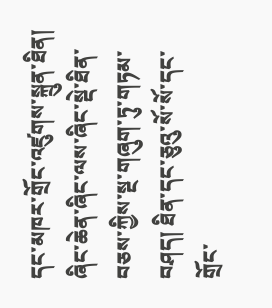དང་མཁར་གྲོང་འཛུགས་སྐྲུན་ཐིན། ཞིང་ཆེན་ཞིང་ལས་ཞིང་སྡེ་ཐིན་བཅས་ཀྱིས་སྔ་གཞུག་ཏུ་གཏམ་བཤད། ཐིན་དང་ཅུའུ་སོ་སོ་དང་གྲོང་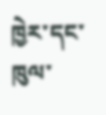ཁྱེར་དང་ཁུལ་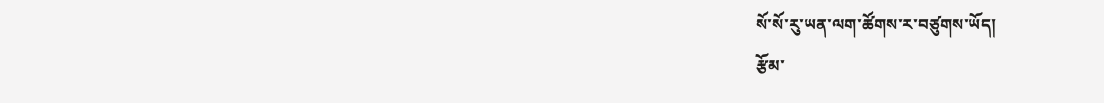སོ་སོ་རུ་ཡན་ལག་ཚོགས་ར་བཙུགས་ཡོད།
རྩོམ་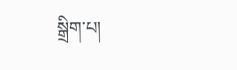སྒྲིག་པ།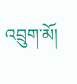འབྲུག་མོ།